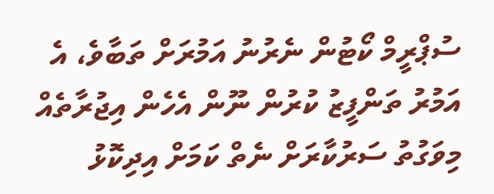ސުޕްރީމް ކޯޓުން ނެރުނު އަމުރަށް ތަބާވެ، އެ އަމުރު ތަންފީޒު ކުރުން ނޫން އެހެން އިޖުރާތެއް މިވަގުތު ސަރުކާރަށް ނެތް ކަމަށް އިދިކޮޅު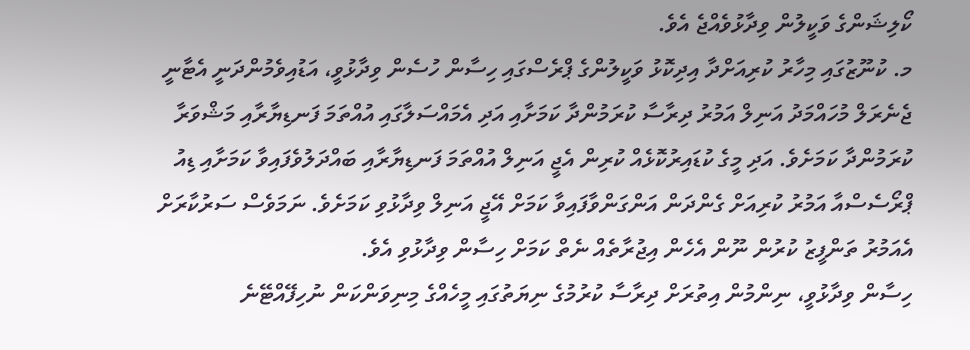ކޯލިޝަންގެ ވަކީލުން ވިދާޅުވެއްޖެ އެވެ.
މ. ކުނޫޒުގައި މިހާރު ކުރިއަށްދާ އިދިކޮޅު ވަކީލުންގެ ޕްރެސްގައި ހިސާން ހުސެން ވިދާޅުވީ، އަޑުއިވެމުންދަނީ އެޓާނީ ޖެނެރަލް މުހައްމަދު އަނިލް އަމުރު ދިރާސާ ކުރަމުންދާ ކަމަށާއި އަދި އެމައްސަލާގައި އުއްތަމަ ފަނޑިޔާރާއި މަޝްވަރާ ކުރަމުންދާ ކަމަށެވެ. އަދި މީގެ ކުޑައިރުކޮޅެއް ކުރިން އެޖީ އަނިލް އުއްތަމަ ފަނޑިޔާރާއި ބައްދަލުވެފައިވާ ކަމަށާއި ޑިއު ޕްރޯސެސްއާ އަމުރު ކުރިއަށް ގެންދަން އަންގަންވާފައިވާ ކަމަށް އޭޖީ އަނިލް ވިދާޅުވި ކަމަށެވެ. ނަމަވެސް ސަރުކާރަށް އެއަމުރު ތަންފީޒު ކުރުން ނޫން އެހެން އިޖުރާތެއް ނެތް ކަމަށް ހިސާން ވިދާޅުވި އެވެ.
ހިސާން ވިދާޅުވީ، ނިންމުން އިތުރަށް ދިރާސާ ކުރުމުގެ ނިޔަތުގައި މީހެއްގެ މިނިވަންކަން ނުހިފޭއްޓޭނެ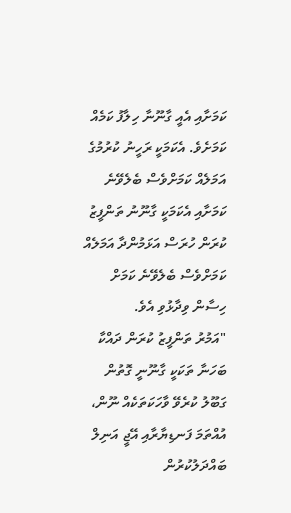ކަމަށާއި އެއީ ގާނޫނާ ހިލާފު ކަމެއް ކަމަށެވެ. އެކަމަކީ ރަހީނު ކުރުމުގެ އަމަލެއް ކަމަށްވެސް ބެލެވޭނެ ކަމަށާއި އެކަމަކީ ގާނޫނު ތަންފީޒު ކުރަން ހުރަސް އަޅަމުންދާ އަމަލެއް ކަމަށްވެސް ބެލެވޭނެ ކަމަށް ހިސާން ވިދާޅުވި އެވެ.
"އަމުރު ތަންފީޒު ކުރަން ދައްކާ ބަހަނާ ތަކަކީ ގާނޫނީ ގޮތުން ގަބޫލު ކުރެވޭ ވާހަކަތަކެއް ނޫން، އުއްތަމަ ފަނޑިޔާރާއި އޭޖީ އަނިލް ބައްދަލުކުރުން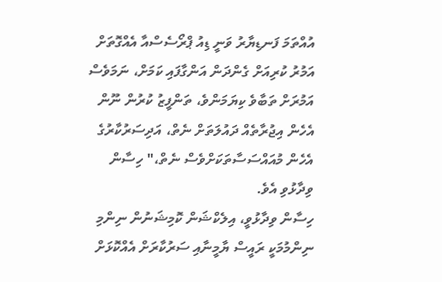އުއްތަމަ ފަނޑިޔާރު ވަނީ ޑިއު ޕްރޯސެސްއާ އެއްގޮތަށް އަމުރު ކުރިއަށް ގެންދަން އަންގާފައި ކަމަށް، ނަމަވެސް އަމުރަށް ތަބާވެ ކިޔަމަންވެ، ތަންފީޒު ކުރުން ނޫން އެހެން އިޖުރާތެއް ދައުލަތަށް ނެތް، އަދިސަރުކާރުގެ އެހެން މުއައްސަސާތަކަށްވެސް ނެތް،" ހިސާން ވިދާޅުވި އެވެ.
ހިސާން ވިދާޅުވީ، އިލެކްޝަން ކޮމިޝަނުން ނިންމި ނިންމުމަކީ ރައީސް ޔާމީނާއި ސަރުކާރަށް އެއްކޮޅަށް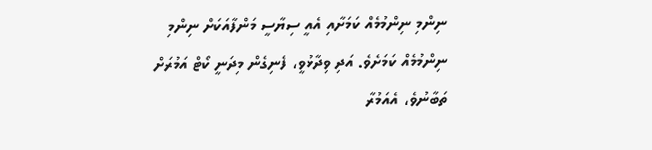ނިންމި ނިންމުމެއް ކަމަށާއި އެއީ ސިޔާސީ މަންފާއަކަށް ނިންމި ނިންމުމެއް ކަމަށެވެ. އަދި ވިދާޅުވީ، ފެނިގެން މިދަނީ ކޯޓް އަމުރަށް ތަބާނުވެ، އެއަމުރާ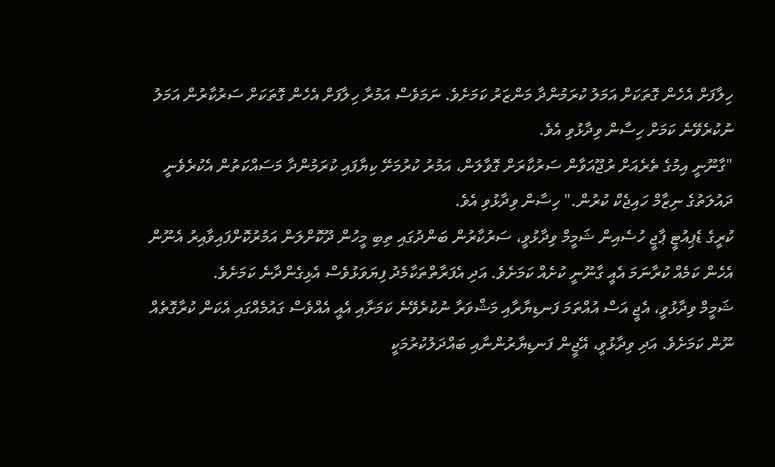ހިލާފަށް އެހެން ގޮތަކަށް އަމަލު ކުރަމުންދާ މަންޒަރު ކަމަށެވެ. ނަމަވެސް އަމުރާ ހިލާފަށް އެހެން ގޮތަކަށް ސަރުކާރުން އަމަލު ނުކުރެވޭނެ ކަމަށް ހިސާން ވިދާޅުވި އެވެ.
"ގާނޫނީ އިމުގެ ތެރެއަށް ރުޖޫއަވާން ސަރުކާރަށް ގޮވާލަން، އަމުރު ކުރުމަށޭ ކިޔާފައި ކުރަމުންދާ މަސައްކަތުން އެކުރެވެނީ ދައުލަތުގެ ނިޒާމް ހައިޖެކް ކުރުން." ހިސާން ވިދާޅުވި އެވެ.
ކުރީގެ ޑެޕިއުޓީ ޕާޖީ ހުސެއިން ޝަމީމް ވިދާޅުވީ، ސަރުކާރުން ބަންދުގައި ތިބި މީހުން ދޫކޮށްލަން އަމުރުކޮށްފައިވާއިރު އެނޫން އެހެން ކަމެއް ކުރާނަމަ އެއީ ގާނޫނީ ކުށެއް ކަމަށެވެ. އަދި އެފަރާތްތަކާމެދު ފިޔަވަޅުވެސް އެޅިގެންދާނެ ކަމަށެވެ.
ޝަމީމް ވިދާޅުވީ، އެޖީ އަސް އުއްތަމަ ފަނޑިޔާރާއި މަޝްވަރާ ނުކުރެވޭނެ ކަމަށާއި އެއީ އެއްވެސް ގައުމެއްގައި އެކަން ކުރާގޮތެއް ނޫން ކަމަށެވެ. އަދި ވިދާޅުވީ، އޭޖީން ފަނޑިޔާރުންނާއި ބައްދަލުކުރުމަކީ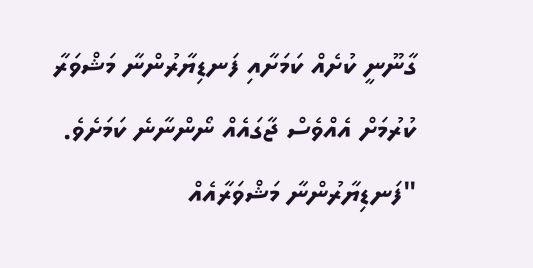ގާނޫނީ ކުށެއް ކަމަށާއި ފަނޑިޔާރުންނާ މަޝްވަރާ ކުރުމަށް އެއްވެސް ޖާގައެއް ނޯންނާނެ ކަމަށެވެ.
"ފަނޑިޔާރުންނާ މަޝްވަރާއެއް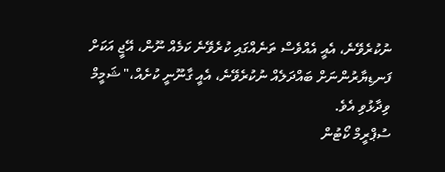ނުކުރެވޭނެ، އެއީ އެއްވެސް ތަނެއްގައި ކުރެވޭނެ ކަމެއް ނޫން، އޭޖީ އަކަށް ފަނޑިޔާރުންނަށް ބައްދަލެއް ނުކުރެވޭނެ، އެއީ ގާނޫނީ ކުށެއް،" ޝަމީމް ވިދާޅުވި އެވެ.
ސުޕްރީމް ކޯޓުން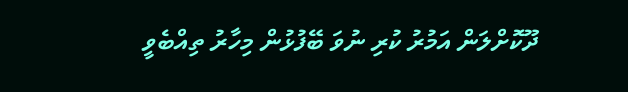ދޫކޮށްލަން އަމުރު ކުރި ނުވަ ބޭފުޅުން މިހާރު ތިއްބެވީ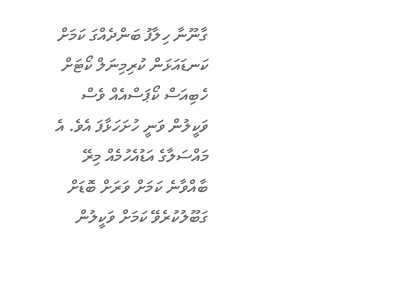ގާނޫނާ ހިލާފު ބަންދެއްގަ ކަމަށް ކަނޑައަޅަން ކުރިމިނަލް ކޯޓަށް ހެބިއަސް ކޯޕަސްއެއް ވެސް ވަކީލުން ވަނީ ހުށަހަޅާފަ އެވެ. އެ މައްސަލާގެ އަޑުއެހުމެއް މިރޭ ބާއްވާނެ ކަމަށް ވަރަށް ބޮޑަށް ގަބޫލުކުރެވޭ ކަމަށް ވަކީލުން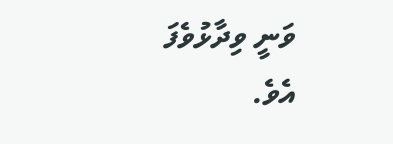ވަނީ ވިދާޅުވެފަ އެވެ.